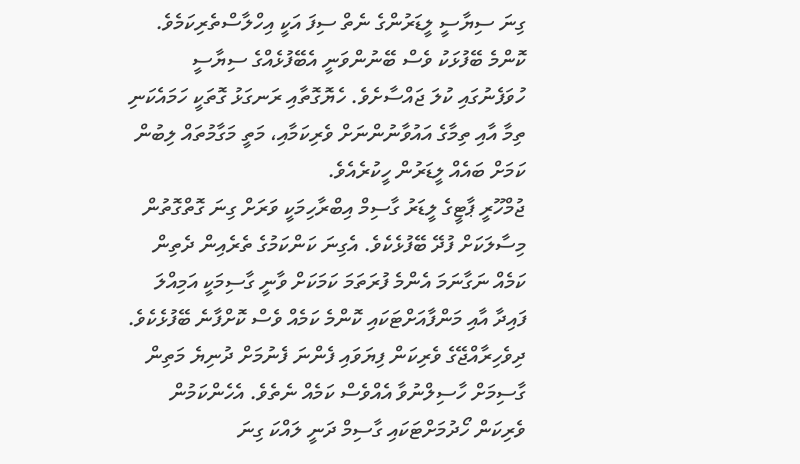ގިނަ ސިޔާސީ ލީޑަރުންގެ ނެތް ސިފަ އަކީ އިހްލާސްތެރިކަމެވެ. ކޮންމެ ބޭފުޅަކު ވެސް ބޭނުންވަނީ އެބޭފުޅެއްގެ ސިޔާސީ ހުވަފެނުގައި ކުލަ ޖައްސާށެވެ. ހެޔޮގޮތާއި ރަނގަޅު ގޮތަކީ ހަމައެކަނި ތިމާ އާއި ތިމާގެ އައުވާނުންނަށް ވެރިކަމާއި، މަތީ މަގާމުތައް ލިބުން ކަމަށް ބައެއް ލީޑަރުން ހީކުރެއެވެ.
ޖުމްހޫރީ ޕާޓީގެ ލީޑަރު ގާސިމް އިބްރާހިމަކީ ވަރަށް ގިނަ ގޮތްގޮތުން މިސާލަކަށް ފުދޭ ބޭފުޅެކެވެ. އެގިނަ ކަންކަމުގެ ތެރެއިން ދެތިން ކަމެއް ނަގާނަމަ އެންމެ ފުރަތަމަ ކަމަކަށް ވާނީ ގާސިމަކީ އަމިއްލަ ފައިދާ އާއި މަންފާއަށްޓަކައި ކޮންމެ ކަމެއް ވެސް ކޮށްފާނެ ބޭފުޅެކެވެ.
ދިވެހިރާއްޖޭގެ ވެރިކަން ފިޔަވައި ފެންނަ ފެނުމަށް ދުނިޔެ މަތިން ގާސިމަށް ހާސިލްނުވާ އެއްވެސް ކަމެއް ނެތެވެ. އެހެންކަމުން ވެރިކަން ހޯދުމަށްޓަކައި ގާސިމް ދަނީ ލައްކަ ގިނަ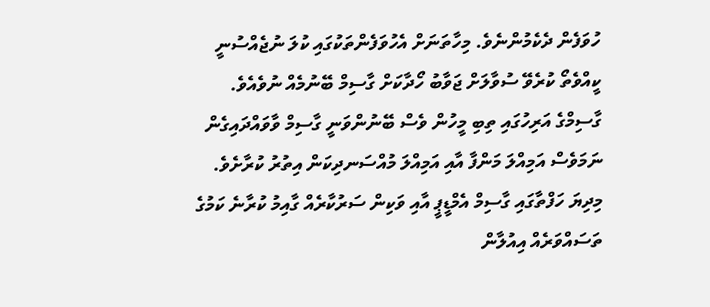ހުވަފެން ދެކެމުންނެވެ. މިހާތަނަށް އެހުވަފެންތަކުގައި ކުލަ ނުޖެއްސުނީ ކީއްވެތޯ ކުރެވޭ ސުވާލަށް ޖަވާބު ހޯދާކަށް ގާސިމް ބޭނުމެއް ނުވެއެވެ. ގާސިމްގެ އަރިހުގައި ތިބި މީހުން ވެސް ބޭނުންވަނީ ގާސިމް ވާވައްދައިގެން ނަމަވެސް އަމިއްލަ މަންފާ އާއި އަމިއްލަ މުއްސަނދިކަން އިތުރު ކުރާށެވެ.
މިދިޔަ ހަފްތާގައި ގާސިމް އެމްޑީޕީ އާއި ވަކިން ސަރުކާރެއް ގާއިމު ކުރާނެ ކަމުގެ ތަސައްވަރެއް އިއުލާން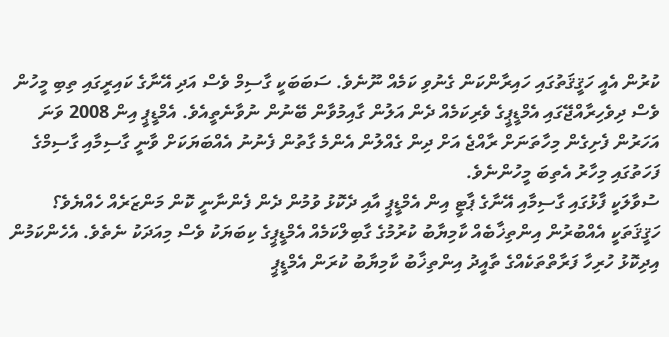ކުރުން އެއީ ހަޤީޤަތުގައި ހައިރާންކަން ގެނުވި ކަމެއް ނޫނެވެ. ސަބަބަކީ ގާސިމް ވެސް އަދި އޭނާގެ ކައިރީގައި ތިބި މީހުން ވެސް ދިވެހިރާއްޖޭގައި އެމްޑީޕީގެ ވެރިކަމެއް ދެން އަލުން ގާއިމުވާން ބޭނުން ނުވާނެތީއެވެ. އެމްޑީޕީ އިން 2008 ވަނަ އަހަރުން ފެށިގެން މިހާތަނަށް ރާއްޖެ އަށް ދިން ގެއްލުން އެންމެ ގާތުން ފެނުނު އެއްބަޔަކަށް ވާނީ ގާސިމާއި ގާސިމްގެ ފަހަތުގައި މިހާރު އެތިބަ މީހުންނެވެ.
ސުވާލަކީ ފާޅުގައި ގާސިމާއި އޭނާގެ ޕާޓީ އިން އެމްޑީޕީ އާއި ދެކޮޅު ވުމުން ދެން ފެންނާނީ ކޮން މަންޒަރެއް ހެއްޔެވެ؟
ހަޤީޤަތަކީ އެއްބުރުން އިންތިޚާބެއް ކާމިޔާބު ކުރުމުގެ ގާބިލްކަމެއް އެމްޑީޕީގެ ކިބަޔަކު ވެސް މިއަދަކު ނެތެވެ. އެހެންކަމުން އިދިކޮޅު ހުރިހާ ފަރާތްތަކެއްގެ ތާއީދު އިންތިޚާބު ކާމިޔާބު ކުރަން އެމްޑީޕީ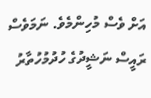އަށް ވެސް މުހިންމެވެ. ނަމަވެސް ރައީސް ނަޝީދުގެ ހުދުމުހުތާރު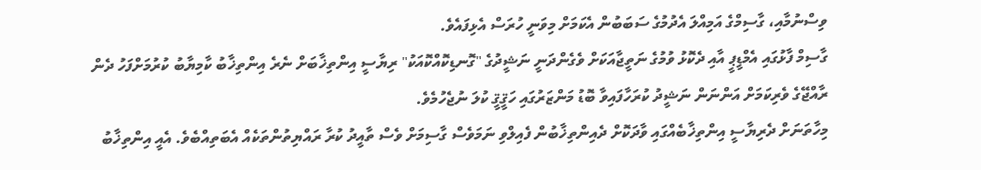ވިސްނުމާއި، ގާސިމްގެ އަމިއްލަ އެދުމުގެ ސަބަބުން އެކަމަށް މިވަނީ ހުރަސް އެޅިފައެވެ.
ގާސިމް ފާޅުގައި އެމްޑީޕީ އާއި ދެކޮޅު ވުމުގެ ނަތީޖާއަކަށް ވެގެންދަނީ ނަޝީދުގެ "ގޮނޑިކޮއްކޮއަކު" ރިޔާސީ އިންތިޚާބަށް ނެރެ އިންތިޚާބު ކާމިޔާބު ކުރުމަށްފަހު ދެން ރާއްޖޭގެ ވެރިކަމަށް އަންނަން ނަޝީދު ކުރަހާފައިވާ ބޮޑު މަންޒަރުގައި ހަޤީޤީ ކުލަ ނުޖެހުމެވެ.
މިހާތަނަށް ދެރިޔާސީ އިންތިޚާބެއްގައި ވާދަކޮށް ދެއިންތިޚާބުން ފެއިލްވި ނަމަވެސް ގާސިމަށް ވެސް ތާއީދު ކުރާ ރައްޔިތުންތަކެއް އެބަތިއްބެވެ. އެއީ އިންތިޚާބު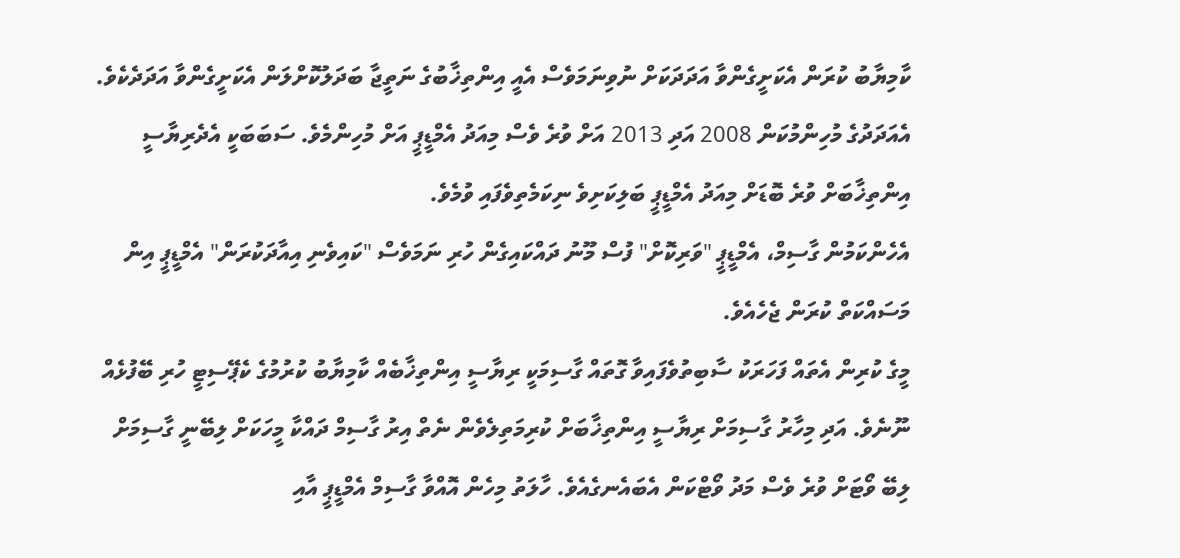ކާމިޔާބު ކުރަން އެކަށީގެންވާ އަދަދަކަށް ނުވިނަމަވެސް އެއީ އިންތިޚާބުގެ ނަތީޖާ ބަދަލުކޮށްލަން އެކަށީގެންވާ އަދަދެކެވެ.
އެއަދަދުގެ މުހިންމުކަން 2008 އަދި 2013 އަށް ވުރެ ވެސް މިއަދު އެމްޑީޕީ އަށް މުހިންމެވެ. ސަބަބަކީ އެދެރިޔާސީ އިންތިޚާބަށް ވުރެ ބޮޑަށް މިއަދު އެމްޑީޕީ ބަލިކަށިވެ ނިކަމެތިވެފައި ވުމެވެ.
އެހެންކަމުން ގާސިމް، އެމްޑީޕީ "ވަރިކޮށް" ފުސް މޫނު ދައްކައިގެން ހުރި ނަމަވެސް "ކައިވެނި އިއާދަކުރަން" އެމްޑީޕީ އިން މަސައްކަތް ކުރަން ޖެހެއެވެ.
މީގެ ކުރިން އެތައް ފަހަރަކު ސާބިތުވެފައިވާ ގޮތައް ގާސިމަކީ ރިޔާސީ އިންތިޚާބެއް ކާމިޔާބު ކުރުމުގެ ކެޕޭސިޓީ ހުރި ބޭފުޅެއް ނޫނެވެ. އަދި މިހާރު ގާސިމަށް ރިޔާސީ އިންތިޚާބަށް ކުރިމަތިލެވެން ނެތް އިރު ގާސިމް ދައްކާ މީހަކަށް ލިބޭނީ ގާސިމަށް ލިބޭ ވޯޓަށް ވުރެ ވެސް މަދު ވޯޓްކަން އެބައެނގެއެވެ. ހާލަތު މިހެން އޮއްވާ ގާސިމް އެމްޑީޕީ އާއި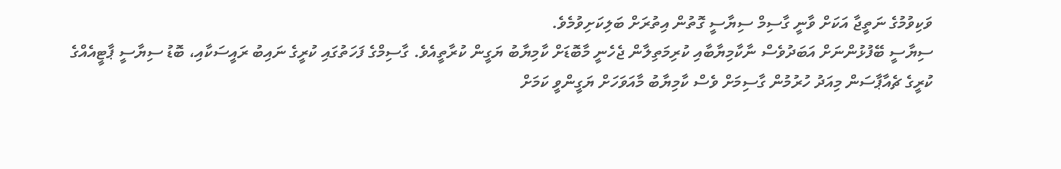ވަކިވުމުގެ ނަތީޖާ އަކަށް ވާނީ ގާސިމް ސިޔާސީ ގޮތުން އިތުރަށް ބަލިކަށިވުމެވެ.
ސިޔާސީ ބޭފުޅުންނަށް އަބަދުވެސް ނާކާމިޔާބާއި ކުރިމަތިލާން ޖެހެނީ މާބޮޑަށް ކާމިޔާބު ޔަގީން ކުރާތީއެވެ. ގާސިމްގެ ފަހަތުގައި ކުރީގެ ނައިބު ރައީސަކާއި، ބޮޑު ސިޔާސީ ޕާޓީއެއްގެ ކުރީގެ ޗެއާޕާސަން މިއަދު ހުރުމުން ގާސިމަށް ވެސް ކާމިޔާބު މާއަވަހަށް ޔަގީންވީ ކަމަށް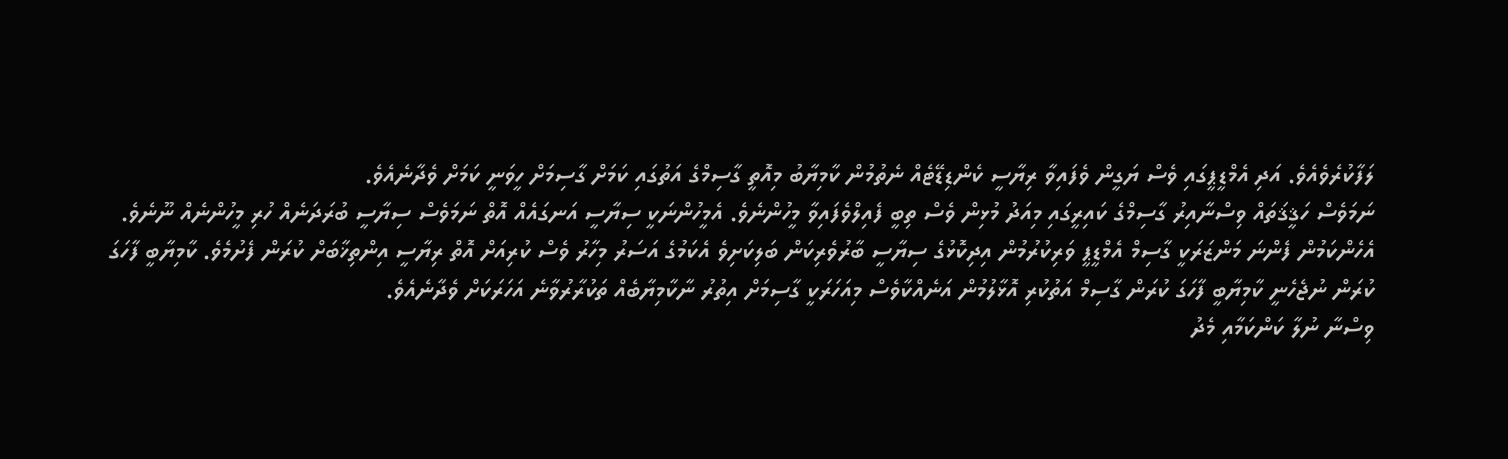ލަފާކުރެވެއެވެ. އަދި އެމްޑީޕީގައި ވެސް ޔަގީން ވެފައިވާ ރިޔާސީ ކެންޑިޑޭޓެއް ނެތުމުން ކާމިޔާބު މިއޮތީ ގާސިމްގެ އަތުގައި ކަމަށް ގާސިމަށް ހީވަނީ ކަމަށް ވެދާނެއެވެ.
ނަމަވެސް ހަޤީޤަތައް ވިސްނާއިރު ގާސިމްގެ ކައިރީގައި މިއަދު މުޅިން ވެސް ތިބީ ފެއިލްވެފައިވާ މީހުންނެވެ. އެމީހުންނަކީ ސިޔާސީ އަނގައެއް އޮތް ނަމަވެސް ސިޔާސީ ބުރަދަނެއް ހުރި މީހުންނެއް ނޫނެވެ.
އެހެންކަމުން ފެންނަ މަންޒަރަކީ ގާސިމް އެމްޑީޕީ ވަރިކުރުމުން އިދިކޮޅުގެ ސިޔާސީ ބާރުވެރިކަން ބަލިކަށިވެ އެކަމުގެ އަސަރު މިހާރު ވެސް ކުރިއަށް އޮތް ރިޔާސީ އިންތިޚާބަށް ކުރަން ފެށުމެވެ. ކާމިޔާބީ ފާހަގަ ކުރަން ނުޖެހެނީ ކާމިޔާބީ ފާހަގަ ކުރަން ގާސިމް އަތުކުރި އޮޅާލުމުން އަނެއްކާވެސް މިއަހަރަކީ ގާސިމަށް އިތުރު ނާކާމިޔާބެއް ތަކުރާރުވާނެ އަހަރަކަށް ވެދާނެއެވެ.
ވިސްނާ ނުލާ ކަންކަމާއި މެދު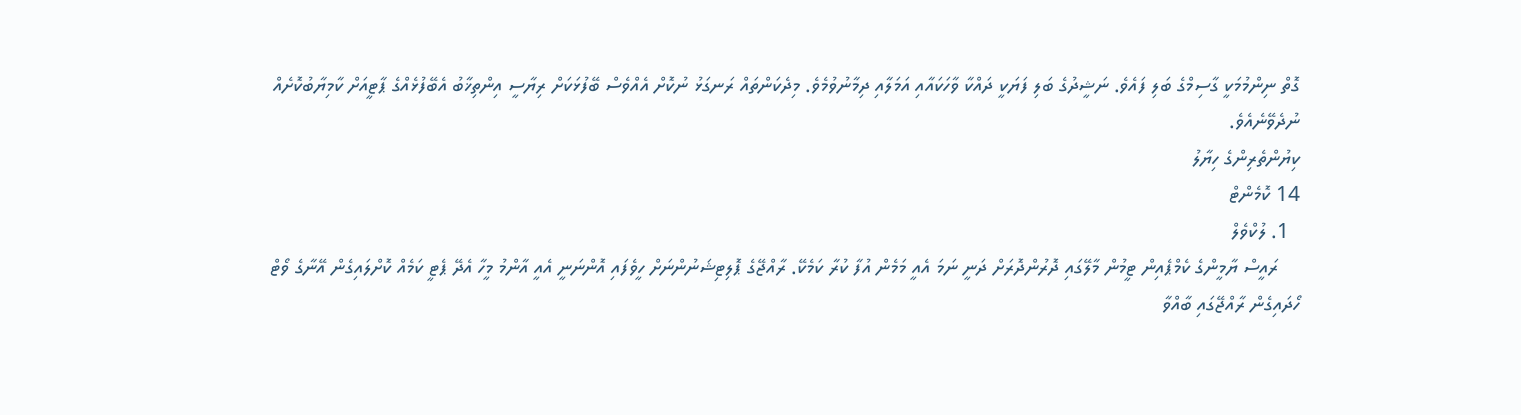ގޮތް ނިންމުމަކީ ގާސިމްގެ ބަލި ފައެވެ. ނަޝީދުގެ ބަލި ފަޔަކީ ދައްކާ ވާހަކައާއި އަމަލާއި ދިމާނުވުމެވެ. މިދެކަންތައް ރަނގަޅު ނުކޮށް އެއްވެސް ބޭފުޅަކަށް ރިޔާސީ އިންތިޚާބު އެބޭފުޅެއްގެ ޕާޓީއަށް ކާމިޔާބުކޮށެއް ނުދެވޭނެއެވެ.
ކިޔުންތެރިންގެ ހިޔާލު
14 ކޮމެންޓް
  1. ލުކްވެލް
    ރައީސް ޔާމީންގެ ކެމްޕެއިން ޓީމުން މާލޭގައި ދޮރުންދޮރަށް ދަނީ ނަމަ އެއީ މަމެން އުފާ ކުރާ ކަމެކޭ. ރާއްޖޭގެ ޕޮލިޓިޝަނުންނަށް ހީވެފައި އޮންނަނީ އެއީ އާންމު މީހާ އެދޭ ޕެޓީ ކަމެއް ކޮށްލައިގެން އޭނާގެ ވޯޓް ހޯދައިގެން ރާއްޖޭގައި ބާއްވާ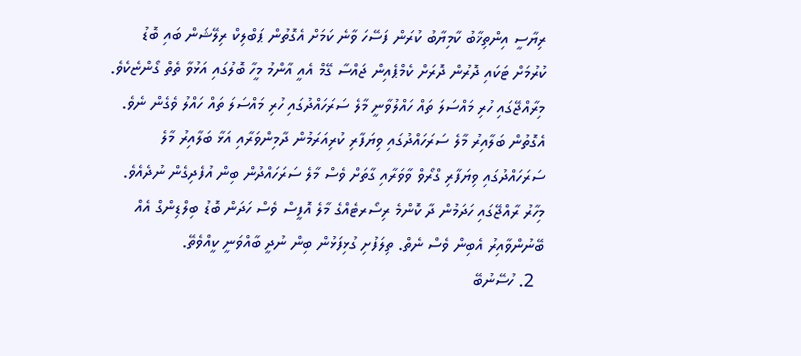ރިޔާސީ އިންތިޚާބު ކާމިޔާބު ކުރަން ފަސޭހަ ވާނެ ކަމަށް އެގޮތުން ޕަބްލިކް ރިލޭޝަން ބައި ބޮޑު ކުރުމަށް ޓަކައި ދޮރުން ދޮރަށް ކެމްޕެއިން ޖައްސާ ގޭމް އެއީ އާންމު މީހާ ބޮލުގައި އަޅުވާ ތެތް ގޯންޏެކެވެ. މިރާއްޖޭގައި ހުރި މައްސަލަ ތައް ހައްލުވާނީ މާލެ ސަރަހައްދުގައި ހުރި މައްސަލަ ތައް ހައްލު ވެގެން ނެވެ. އެގޮތުން ބަލާއިރު މާލެ ސަރަހައްދުގައި ވިޔަފާރި ކުރިއަރަމުން ދާމިންވަރާއި އަޅާ ބަލާއިރު މާލެ ސަރަހައްދުގައި ވިޔަފާރި ގްރޯވް ވާވަރާއި ގާތަށް ވެސް މާލެ ސަރަހައްދުން ބިން އުފެދިގެން ނުދެއެވެ. މިހާރު ރާއްޖޭގައި ހަދަމުން ދާ ކޮންމެ ރިސޯރޓެއްގެ މާލެ އޮފީސް ވެސް ހަދަން ބޮޑު ބިލްޑިންގް އެއް ބޭނުންވާއިރު އެބިން ވެސް ނެތް. ތިލަފުށި ގުޅިފަޅުން ބިން ނުދީ ބާއްވަނީ ކީއްވެތޭ.
  2. ހުސޭނުބޭ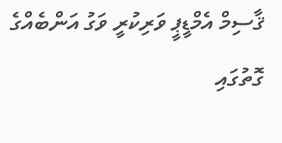ޤާސިމް އެމްޑީޕީ ވަރިކުރީ ވަގު އަންބެއްގެ ގޮތުގައި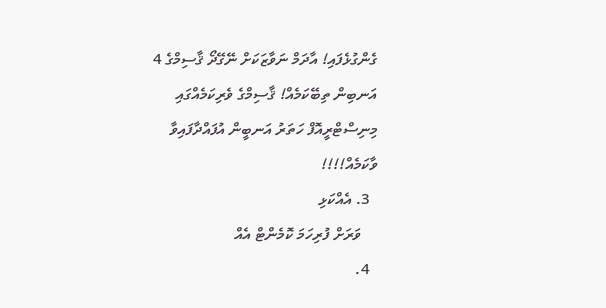ގެންގުޅެފައި! އާދަމް ނަވާޒަކަށް ނޭގޭދޯ ޤާސިމްގެ 4 އަނބިން ތިބޭކަމެއް! ޤާސިމްގެ ވެރިކަމެއްގައި މިނިސްޓްރީއޮފް ހަތަރު އަނބީން އުފައްދާފައިވާ ވާކަމެއް!!!!
  3. އެއްކަޅި
    ވަރަށް ފުރިހަމަ ކޮމެންޓް އެއް
  4.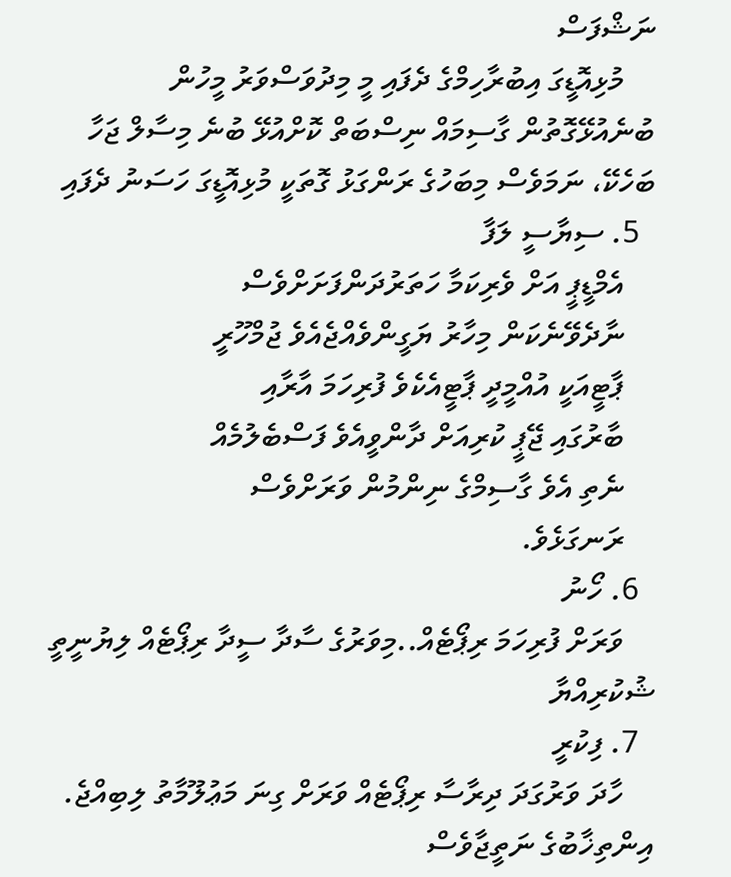ނަޝްފަސް
    މުޅިއޮޑީގަ އިބުރާހިމްގެ ދެފައި މީ މިދުވަސްވަރު މީހުން ބުނެއުޅޭގޮތުން ގާސިމައް ނިސްބަތް ކޮށްއުޅޭ ބުނެ މިސާލް ޖަހާ ބަހެކޭ، ނަމަވެސް މިބަހުގެ ރަންގަޅު ގޮތަކީ މުޅިއޮޑީގަ ހަސަނު ދެފައި
  5. ސިޔާސީ ލަފާ
    އެމްޑީޕީ އަށް ވެރިކަމާ ހަތަރުދަންފަށަށްވެސް
    ނާދެވޭނެކަން މިހާރު ޔަގީންވެއްޖެއެވެ ޖުމްހޫރީ
    ޕާޓީއަކީ އުއްމީދީ ޕާޓީއެކެވެ ފުރިހަމަ އާރާއި
    ބާރުގައި ޖޭޕީ ކުރިއަށް ދާންވީއެވެ ފަސްބެލުމެއް
    ނެތި އެވެ ގާސިމްގެ ނިންމުން ވަރަށްވެސް
    ރަނގަޅެވެ.
  6. ހޯނު
    ވަރަށް ފުރިހަމަ ރިޕޯޓެއް..މިވަރުގެ ސާދާ ސީދާ ރިޕޯޓެއް ލިޔުނީތީ ޝުކުރިއްޔާ
  7. ފިކުރީ
    ހާދަ ވަރުގަދަ ދިރާސާ ރިޕޯޓެއް ވަރަށް ގިނަ މަޢުލޫމާތު ލިބިއްޖެ. އިންތިޚާބުގެ ނަތީޖާވެސް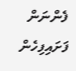ފެންނަން ފަށައިފިހެން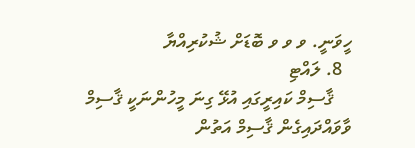ހީވަނީ. ވ ވ ވ ބޮޑަށް ޝުކުރިއްޔާ
  8. ލައްޓި
    ޤާސިމް ކައިރީގައި އުޅޭ ގިނަ މީހުންނަކީ ޤާސިމް ވާވައްދައިގެން ޤާސިމް އަތުން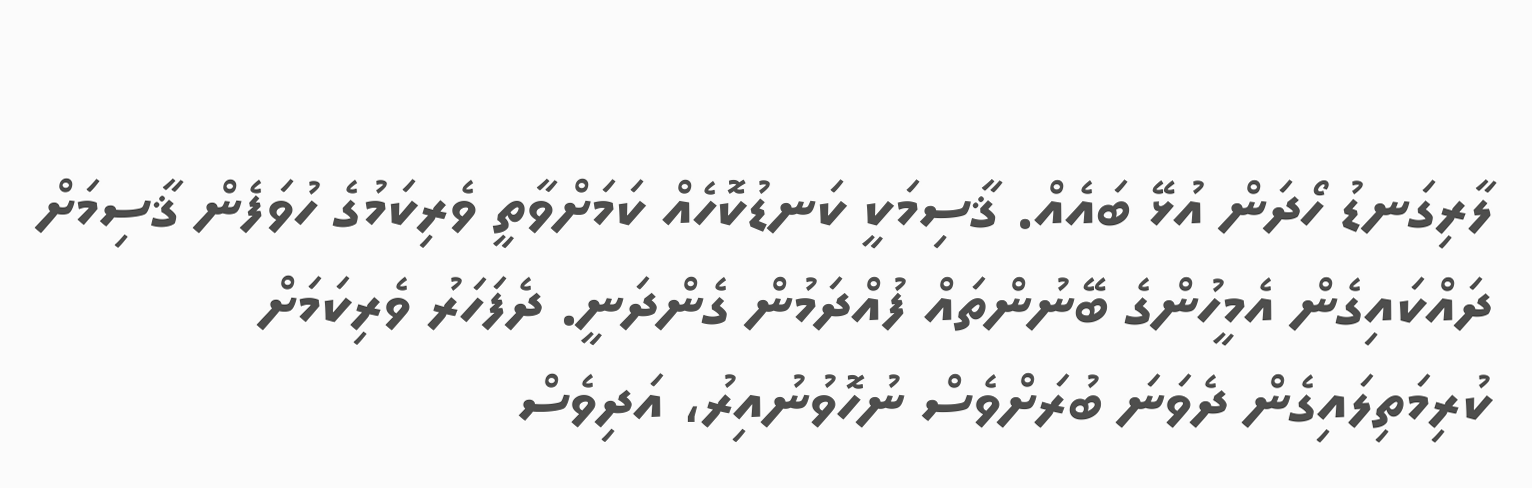ލާރިގަނޑު ހޯދަން އުޅޭ ބައެއް. ޤާސިމަކީ ކަނޑުކޮހެއް ކަމަށްވާތީ ވެރިކަމުގެ ހުވަފެން ޤާސިމަށް ދައްކައިގެން އެމީހުންގެ ބޭނުންތައް ފުއްދަމުން ގެންދަނީ. ދެފަހަރު ވެރިކަމަށް ކުރިމަތިލައިގެން ދެވަނަ ބުރަށްވެސް ނުހޮވުނުއިރު، އަދިވެސް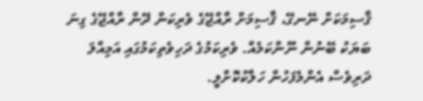ޤާސިމަކަށް ނޭނގޭ، ޤާސިމަށް ރާއްޖޭގެ ވެރިކަން ދޭން ރާއްޖޭގެ ގިނަ ބަޔަކު ބޭނުން ނޫންކަމެއް. ވެރިކަމުގެ ދަހިވެތިކަމުގައި އަމިއްލަ ދަރިވެސް އެންމެފަހުން ހަލާކުކޮށްލީ.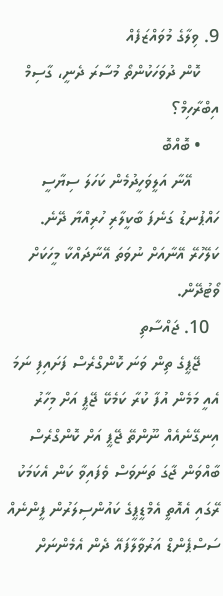9. ވިލާގެ މުވައްޒަފެއް
    ކޮން ދުވަހަކުންތޯ މުސާރަ ދެނީ، ގާސިމް އިބްރާހިމް؟
    • ބޮއްބޮ
      އޭނާ އަލީވަހީދުމެން ކަހަލަ ސިޔާސީ ހައްޕުނޑު ގަނެފަ ބާކީލާރި ހުރިއްޔާ ދޭނެ. ކަލޭހުރޭ އޭނާއަށް ނުވަތަ އޭނާދައްކާ މީހަކަށް ވޯޓުދޭން.
  10. ޖައްސާތި
    ޖޭޕީގެ ތިން ވަނަ ކޮންގްރެސް ފަށައިފި ނަމަ އެއީ މަމެން އުފާ ކުރާ ކަމެކޭ ޖޭޕީ އަށް މިހާރު އިނގޭނެއެއް ނޫންތޭ ޖޭޕީ އަށް ކޮންގްރެސް ބާއްވަން ޖާގަ ތަނަވަސް ވެފައިވާ ކަން އެކަމަކު ރޭގައި އެއޮތީ އެމްޑީޕީގެ ކައުންސިލަރުން ފީންނެއް ސަސްޕެންޑް އަރުވާލާފައޭ ދެން އެމެންނަށް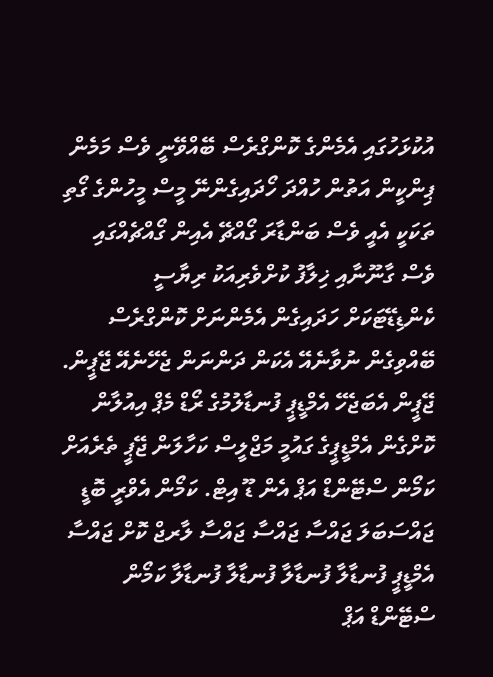އުކުޅަހުގައި އެމެންގެ ކޮންގްރެސް ބޭއްވޭނީ ވެސް މަމެން ޕިންކީން އަތުން ހުއްދަ ހޯދައިގެންނޭ މީސް މީހުންގެ ގޯތި ތަކަކީ އެއީ ވެސް ބަންޑާރަ ގޯއްޗޭ އެއިން ގޯއްޗެއްގައި ވެސް ގާނޫނާއި ޚިލާފު ކުށްވެރިއަކު ރިޔާސީ ކެންޑިޑޭޓަކަށް ހަދައިގެން އެމެންނަށް ކޮންގްރެސް ބޭއްވިގެން ނުވާނެއޭ އެކަން ދަންނަން ޖެހޭނެއޭ ޖޭޕީން. ޖޭޕީން އެބަޖެހޭ އެމްޑީޕީ ފުނޑާލުމުގެ ރޯޑް މެޕް އިއުލާން ކޮށްގެން އެމްޑީޕީގެ ގައުމީ މަޖްލީސް ކަހާލަން ޖޭޕީ ތެރެއަށް ކަމޯން ސްޓޭންޑް އަޕް އެން ޑޫ އިޓް. ކަމޯން އެވްރީ ބޮޑީ ޖައްސަބަލަ ޖައްސާ ޖައްސާ ޖައްސާ ލާރޖް ކޮށް ޖައްސާ އެމްޑީޕީ ފުނޑާލާ ފުނޑާލާ ފުނޑާލާ ފުނޑާލާ ކަމޯން ސްޓޭންޑް އަޕް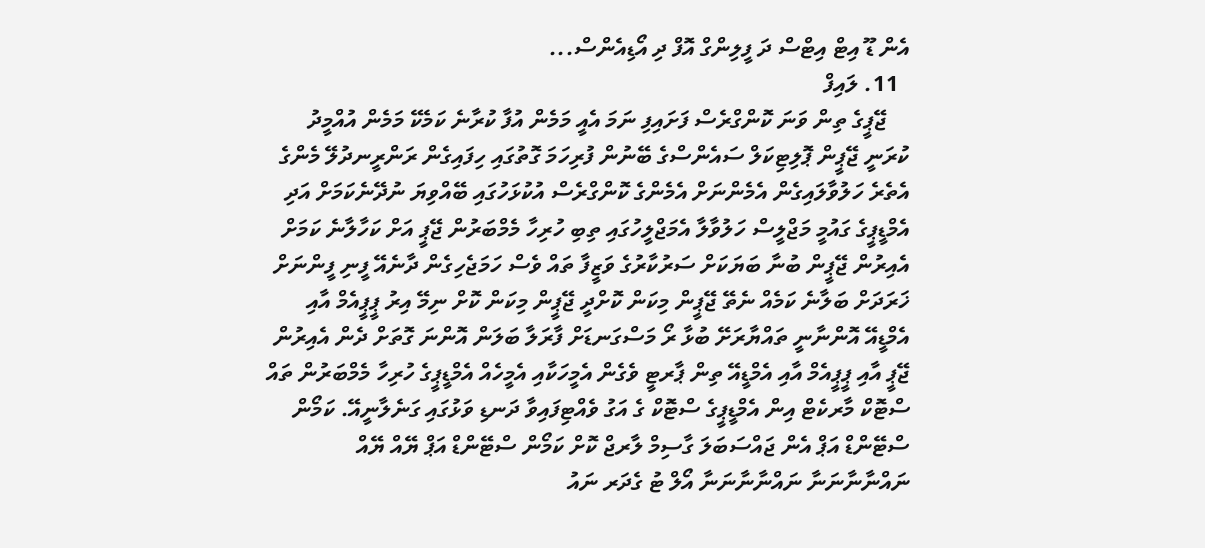އެން ޑޫ އިޓް އިޓްސް ދަ ފީލިންގް އޮފް ދި އޯޑިއެންސް...
  11. ލައިފް
    ޖޭޕީގެ ތިން ވަނަ ކޮންގްރެސް ފަށައިފި ނަމަ އެއީ މަމެން އުފާ ކުރާނެ ކަމެކޭ މަމެން އުއްމީދު ކުރަނީ ޖޭޕީން ޕޮލިޓިކަލް ސައެންސްގެ ބޭނުން ފުރިހަމަ ގޮތުގައި ހިފައިގެން ރަންރީނދުލޭ މެންގެ އެތެރެ ހަލުވާލައިގެން އެމެންނަށް އެމެންގެ ކޮންގްރެސް އުކުޅަހުގައި ބޭއްވިޔަ ނުދޭނެކަމަށް އަދި އެމްޑީޕީގެ ގައުމީ މަޖްލީސް ހަލުވާލާ އެމަޖްލީހުގައި ތިބި ހުރިހާ މެމްބަރުން ޖޭޕީ އަށް ކަހާލާނެ ކަމަށް އެއިރުން ޖޭޕީން ބުނާ ބަޔަކަށް ސަރުކާރުގެ ވަޒީފާ ތައް ވެސް ހަމަޖެހިގެން ދާނެއޭ ފީނި ފީންނަށް ޚަރަދަށް ބަލާނެ ކަމެއް ނެތޭ ޖޭޕީން މިކަން ކޮށްދީ ޖޭޕީން މިކަން ކޮށް ނިމޭ އިރު ޕީޕީއެމް އާއި އެމްޑީއޭ އޮންނާނީ ތައްޔާރަށޭ ބުޅާ ރޯ މަސްގަނޑަށް ފާރަލާ ބަލަން އޮންނަ ގޮތަށް ދެން އެއިރުން ޖޭޕީ އާއި ޕީޕީއެމް އާއި އެމްޑީއޭ ތިން ޕާރޓީ ވެގެން އެމީހަކާއި އެމީހެއް އެމްޑީޕީގެ ހުރިހާ މެމްބަރުން ތައް ސްޓޮކް މާރކެޓް އިން އެމްޑީޕީގެ ސްޓޮކް ގެ އަގު ވެއްޓިފައިވާ ދަނޑި ވަޅުގައި ގަނެލާނީއޭ. ކަމޯން ސްޓޭންޑް އަޕް އެން ޖައްސަބަލަ ގާސިމް ލާރޖް ކޮށް ކަމޯން ސްޓޭންޑް އަޕް ޔޭއް ޔޭއް ނައްނާނާނަނާ ނައްނާނާނަނާ އޯލް ޓު ގެދަރ ނައު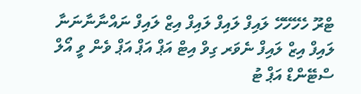ޓްރޫ ހެހޭހޭހޭ ލައިފް ލައިފް ލައިފް އިޒް ލައިފް ނައްނާނާނަނާ ލައިފް އިޒް ލައިފް ނެވަރ ގިވް އިޓް އަޕް އަޕް އަޕް ވެން ވީ އޯލް ސްޓޭންޑް އަޕް ޓު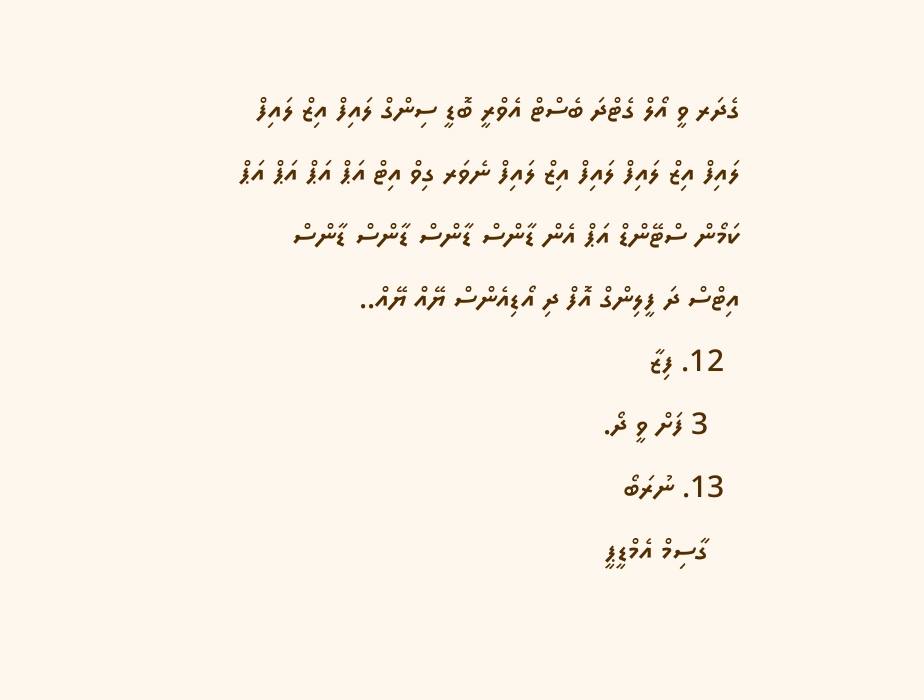ގެދަރ ވީ އޯލް ގެޓްދަ ބެސްޓް އެވްރީ ބޮޑީ ސިންގް ލައިފް އިޒް ލައިފް ލައިފް އިޒް ލައިފް ލައިފް އިޒް ލައިފް ނެވަރ ގިވް އިޓް އަޕް އަޕް އަޕް އަޕް ކަމޯން ސްޓޭންޑް އަޕް އެން ޑާންސް ޑާންސް ޑާންސް ޑާންސް އިޓްސް ދަ ފީލިންގް އޮފް ދި އޯޑިއެންސް ޔޭއް ޔޭއް..
  12. ފިޒާ
    3 ފަށް ވީ ދޯ.
  13. ނުރަބޯ
    ގާސިމް އެމްޑީޕީ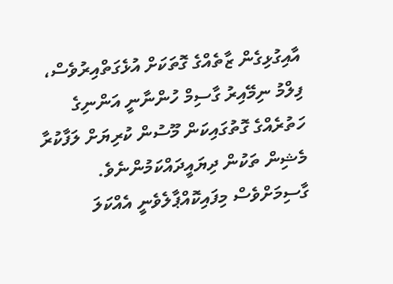އާއިގުޅިގެން ޒާތެއްގެ ގޮތަކަށް އުޅެގަތްއިރުވެސް، ފިލްމު ނިމޭއިރު ގާސިމް ހުންނާނީ އަންނިގެ ހަތުރެއްގެ ގޮތުގައިކަން މޫސުން ކުރިޔަށް ލަފާކުރާ މެޝިން ތަކުން ދިޔައީދައްކަމުންނެވެ. ގާސިމަށްވެސް މިފައިކޮއްޕާލެވެނީ އެއްކަލަ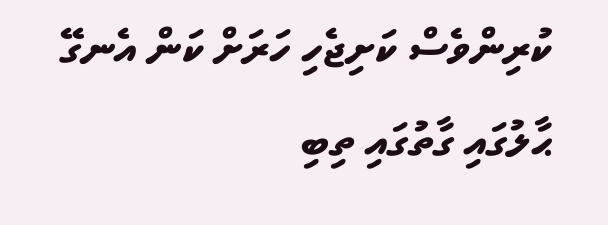ކުރިންވެސް ކަށިޖެހި ހަރަށް ކަން އެނގޭ ޙާލުގައި ގާތުގައި ތިބި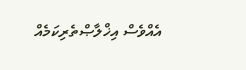އެއްވެސް އިޚްލާޞްތެރިކަމެއް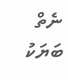ނެތް ބަޔަކު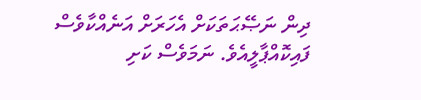ދިން ނަޞޭޙަތަކަށް އެހަރަށް އަނެއްކާވެސް ފައިކޮއްޕާލީއެވެ. ނަމަވެސް ކަށި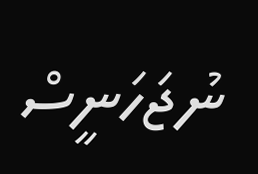ނުޖަހަނީސް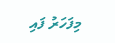މިފަހަރު ފައި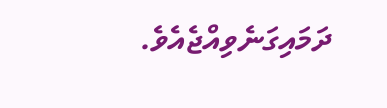ދަމައިގަނެވިއްޖެއެވެ.